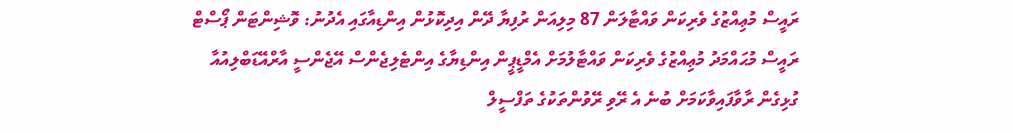ރައީސް މުޢިއްޒުގެ ވެރިކަން ވައްޓާލަން 87 މިލިއަން ރުފިޔާ ދޭން އިދިކޮޅުން އިންޑިއާގައި އެދުނު: ވޮޝިންޓަން ޕޯސްޓް
ރައީސް މުޙައްމަދު މުޢިއްޒުގެ ވެރިކަން ވައްޓާލުމަށް އެމްޑީޕީން އިންޑިޔާގެ އިންޓެލިޖެންސް އޭޖެންސީ އާރްއޭޑަބްލިއުއާ ގުޅިގެން ރާވާފައިވާކަމަށް ބުނެ އެ ރޭވި ރޭވުންތަކުގެ ތަފްސީލް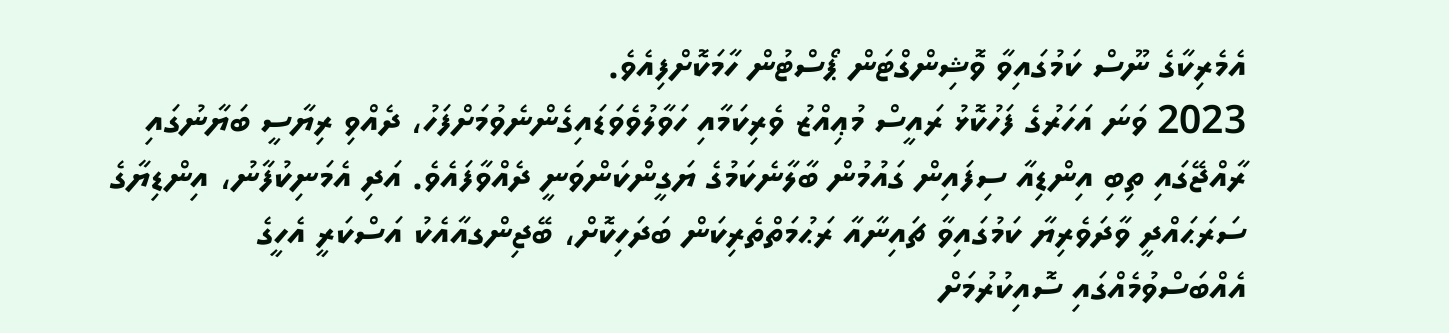އެމެރިކާގެ ނޫސް ކަމުގައިވާ ވޮޝިންގްޓަން ޕޯސްޓުން ހާމަކޮށްފިއެވެ.
2023 ވަނަ އަހަރުގެ ފަހުކޮޅު ރައީސް މުޢިއްޒު ވެރިކަމާއި ހަވާލުވެވަޑައިގެންނެވުމަށްފަހު، ދެއްވި ރިޔާސީ ބަޔާނުގައި ރާއްޖޭގައި ތިބި އިންޑިއާ ސިފައިން ގައުމުން ބާލާނެކަމުގެ ޔަގީންކަންވަނީ ދެއްވާފައެވެ. އަދި އެމަނިކުފާނު، އިންޑިޔާގެ ސަރަޙައްދީ ވާދަވެރިޔާ ކަމުގައިވާ ޗައިނާއާ ރަޙުމަތްތެރިކަން ބަދަހިކޮށް، ބޭޖިންގއާއެކު އަސްކަރީ އެހީގެ އެއްބަސްވުމެއްގައި ސޮއިކުރުމަށް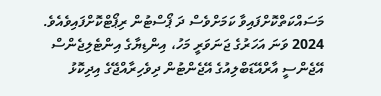މަސައްކަތްކޮށްފައިވާ ކަމަށްވެސް ދަ ޕޯސްޓުން ރިޕޯޓްކޮށްފައިވެއެވެ.
2024 ވަނަ އަހަރުގެ ޖަނަވަރީ މަހު، އިންޑިޔާގެ އިންޓެލިޖެންސް އޭޖެންސީ އާރްއޭޑަބްލިއުގެ އޭޖެންޓުން ދިވެހިރާއްޖޭގެ އިދިކޮޅު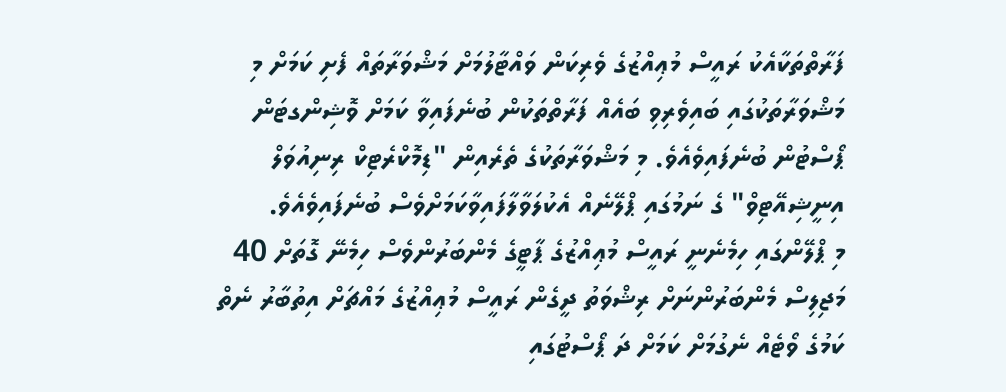ފަރާތްތަކާއެކު ރައީސް މުޢިއްޒުގެ ވެރިކަން ވައްޓާލުމަށް މަޝްވަރާތައް ފެށި ކަމަށް މި މަޝްވަރާތަކުގައި ބައިވެރިވި ބައެއް ފަރާތްތަކުން ބުނެފައިވާ ކަމަށް ވޮޝިންގޓަން ޕޯސްޓުން ބުނެފައިވެއެވެ. މި މަޝްވަރާތަކުގެ ތެރެއިން "ޑިމޮކްރެޓިކް ރިނިއުވަލް އިނީޝިއޭޓިވް" ގެ ނަމުގައި ޕްލޭނެއް އެކުލަވާލާފައިވާކަމަށްވެސް ބުނެފައިވެއެވެ.
މި ޕްލޭންގައި ހިމެނެނީ ރައީސް މުޢިއްޒުގެ ޕާޓީގެ މެންބަރުންވެސް ހިމެނޭ ގޮތަށް 40 މަޖިލިސް މެންބަރުންނަށް ރިޝްވަތު ދީގެން ރައީސް މުޢިއްޒުގެ މައްޗަށް އިތުބާރު ނެތް ކަމުގެ ވޯޓެއް ނެގުމަށް ކަމަށް ދަ ޕޯސްޓުގައި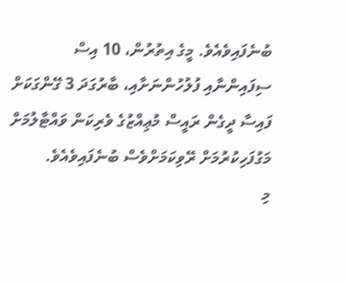ބުނެފައިވެއެވެ. މީގެ އިތުރުން، 10 އިސް ސިފައިންނާއި ފުލުހުންނަށާއި، ބާރުގަދަ 3 ގޭންގަކަށް ފައިސާ ދީގެން ރައީސް މުޢިއްޒުގެ ވެރިކަން ވައްޓާލުމަށް މަގުފަހިކުރުމަށް ރޭވިކަމަށްވެސް ބުނެފައިވެއެވެ.
މި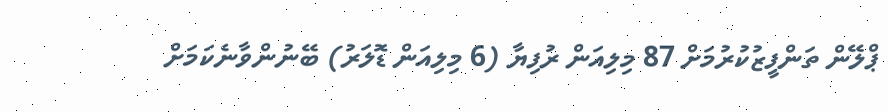ޕްލޭން ތަންފީޒުކުރުމަށް 87 މިލިއަން ރުފިޔާ (6 މިލިއަން ޑޮލަރު) ބޭނުންވާނެކަމަށް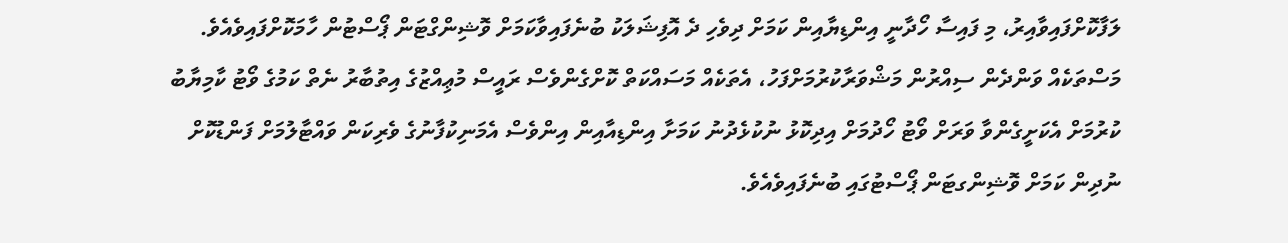ލަފާކޮށްފައިވާއިރު، މި ފައިސާ ހޯދާނީ އިންޑިޔާއިން ކަމަށް ދިވެހި ދެ އޮފިޝަލަކު ބުނެފައިވާކަމަށް ވޮޝިންގްޓަން ޕޯސްޓުން ހާމަކޮށްފައިވެއެވެ.
މަސްތަކެއް ވަންދެން ސިއްރުން މަޝްވަރާކުރުމަށްފަހު، އެތަކެއް މަސައްކަތް ކޮށްގެންވެސް ރައީސް މުޢިއްޒުގެ އިތުބާރު ނެތް ކަމުގެ ވޯޓު ކާމިޔާބު ކުރުމަށް އެކަށީގެންވާ ވަރަށް ވޯޓު ހޯދުމަށް އިދިކޮޅު ނުކުޅެދުނު ކަމަށާ އިންޑިއާއިން އިންވެސް އެމަނިކުފާނުގެ ވެރިކަން ވައްޓާލުމަށް ފަންޑުކޮށް ނުދިން ކަމަށް ވޮޝިންގޓަން ޕޯސްޓުގައި ބުނެފައިވެއެވެ.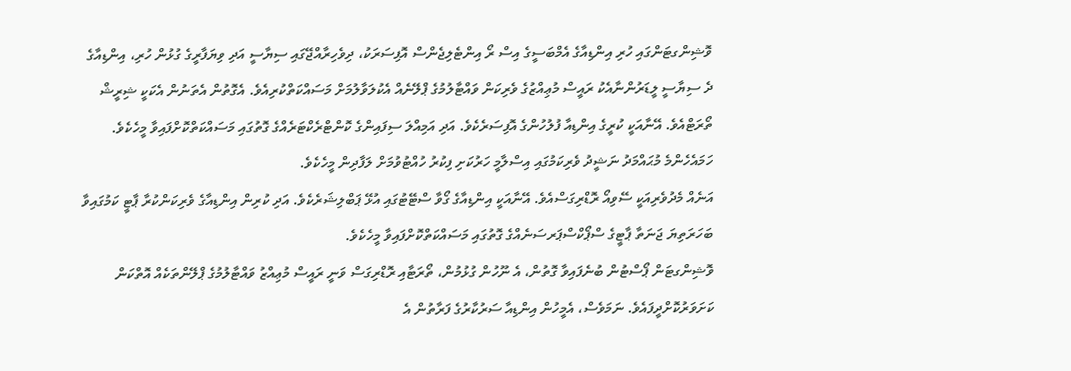ވޮޝިންގޓަންގައި ހުރި އިންޑިއާގެ އެމްބަސީގެ އިސް ރޯ އިންޓެލިޖެންސް އޮފިސަރަކު، ދިވެހިރާއްޖޭގައި ސިޔާސީ އަދި ވިޔަފާރީގެ ގުޅުން ހުރި، އިންޑިއާގެ ދެ ސިޔާސީ ލީޑަރުންނާއެކު ރައީސް މުޢިއްޒުގެ ވެރިކަން ވައްޓާލުމުގެ ޕްލޭނެއް އެކުލަވާލުމަށް މަސައްކަތްކުރިއެވެ. އެގޮތުން އެތަނުން އެކަކީ ޝިރީޝް ތޯރަޓްއެވެ. އޭނާއަކީ ކުރީގެ އިންޑިއާ ފުލުހުންގެ އޮފިސަރެކެވެ. އަދި އަމިއްލަ ސިފައިންގެ ކޮންޓްރެކްޓަރެއްގެ ގޮތުގައި މަސައްކަތްކޮށްފައިވާ މީހެކެވެ. ހަމައެހެންމެ މުޙައްމަދު ނަޝީދު ވެރިކަމުގައި އިސްލާމީ ހަރުކަށި ފިކުރު ހުއްޓުވުމަށް ލަފާދިން މީހެކެވެ.
އަނެއް މެދުވެރިއަކީ ސޭވިއޯ ރޮޑްރިގަސްއެވެ. އޭނާއަކީ އިންޑިއާގެ ގޯވާ ސްޓޭޓުގައި އުޅޭ ޕަބްލިޝަރެކެވެ. އަދި ކުރިން އިންޑިއާގެ ވެރިކަންކުރާ ޕާޓީ ކަމުގައިވާ ބަހަރަތިޔަ ޖަނަތާ ޕާޓީގެ ސްޕޯކްސްޕަރސަނެއްގެ ގޮތުގައި މަސައްކަތްކޮށްފައިވާ މީހެކެވެ.
ވޮޝިންގޓަން ޕޯސްޓުން ބުނެފައިވާ ގޮތުން، އެ ނޫހުން ގުޅުމުން، ތޯރަޓާއި ރޮޑްރިގަސް ވަނީ ރައީސް މުޢިއްޒު ވައްޓާލުމުގެ ޕްލޭންތަކެއް އޮތްކަން ކަށަވަރުކޮށްދީފައެވެ. ނަމަވެސް، އެމީހުން އިންޑިއާ ސަރުކާރުގެ ފަރާތުން އެ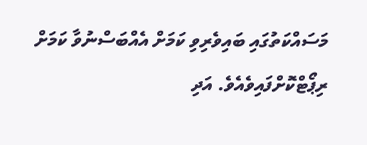މަސައްކަތުގައި ބައިވެރިވި ކަމަށް އެއްބަސްނުވާ ކަމަށް ރިޕޯޓްކޮށްފައިވެއެވެ. އަދި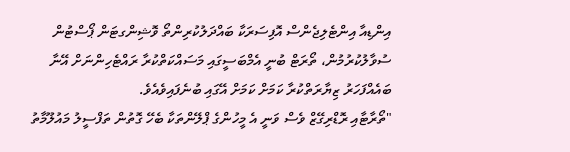އިންޑިއާ އިންޓެލިޖެންސް އޮފިސަރަކާ ބައްދަލުކުރިންތޯ ވޮޝިންގޓަން ޕޯސްޓުން ސުވާލުކުރުމުން، ތޯރަޓް ބުނީ އެމްބަސީގައި މަސައްކަތްކުރާ ރައްޓެހިންނަށް އޭނާ ބައެއްފަހަރު ޒިޔާރަތްކުރާ ކަމަށް ކަމަށް އޭގައި ބުނެފައިވެއެވެ.
"ތޯރާޓާއި ރޮޑްރިގޭޒް ވެސް ވަނީ އެ މީހުންގެ ޕްލޭންތަކާ ބެހޭ ގޮތުން ތަފްސީލު މައުލޫމާތު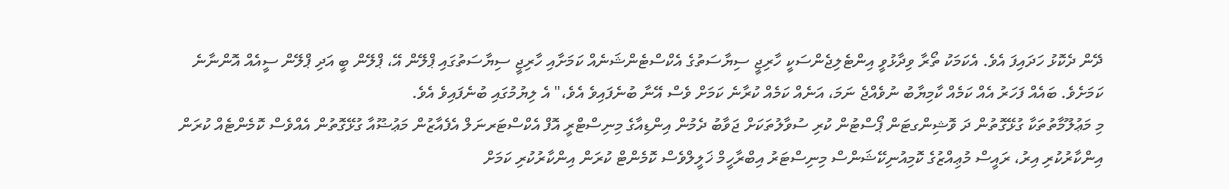ދޭން ދެކޮޅު ހަދައިފަ އެވެ. އެކަމަކު ތޯރާ ވިދާޅުވީ އިންޓެލިޖެންސަކީ ހާރިޖީ ސިޔާސަތުގެ އެކްސްޓެންޝަނެއް ކަމަށާއި ހާރިޖީ ސިޔާސަތުގައި ޕްލޭން އޭ، ޕްލޭން ބީ އަދި ޕްލޭން ސީއެއް އޮންނާނެ ކަމަށެވެ. ބައެއް ފަހަރު އެއް ކަމެއް ކާމިޔާބު ނުވެއްޖެ ނަމަ، އަނެއް ކަމެއް ކުރާނެ ކަމަށް ވެސް އޭނާ ބުނެފައިވެ އެވެ،" އެ ލިޔުމުގައި ބުނެފައިވެ އެވެ.
މި މަޢުލޫމާތުތަކާ ގުޅޭގޮތުން ދަ ވޮޝިންގޓަން ޕޯސްޓުން ކުރި ސުވާލުތަކަށް ޖަވާބު ދެމުން އިންޑިއާގެ މިނިސްޓްރީ އޮފް އެކްސްޓަރނަލް އެފެއާޒުން މަޢުޟޫއާ ގުޅޭގޮތުން އެއްވެސް ކޮމެންޓެއް ކުރަން އިންކާރުކުރި އިރު، ރައީސް މުޢިއްޒުގެ ކޮމިއުނިކޭޝަންސް މިނިސްޓަރު އިބްރާހީމް ޚަލީލްވެސް ކޮމެންޓް ކުރަން އިންކާރުކުރި ކަމަށް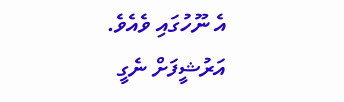އެ ނޫހުގައި ވެއެވެ.
އަރުޝީފަށް ނެގީ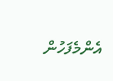އެންމެފަހުން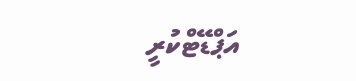އަޕްޑޭޓްކުރީ